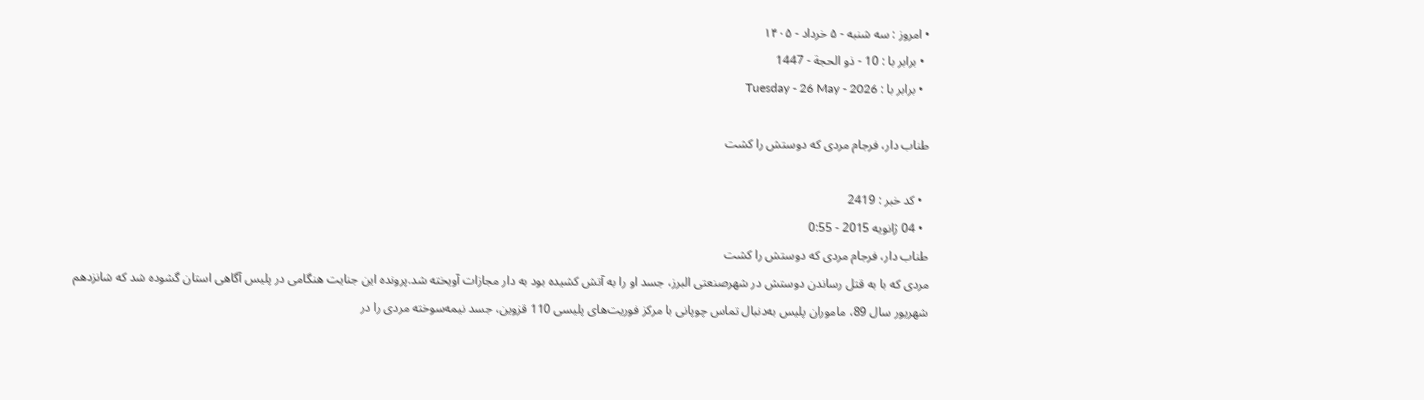• امروز : سه شنبه - ۵ خرداد - ۱۴۰۵
  • برابر با : 10 - ذو الحجة - 1447
  • برابر با : Tuesday - 26 May - 2026

طناب دار، فرجام مردی که دوستش را کشت

  • کد خبر : 2419
  • 04 ژانویه 2015 - 0:55
طناب دار، فرجام مردی که دوستش را کشت
مردی که با به قتل رساندن دوستش در شهرصنعتی البرز، جسد او را به آتش کشیده بود به دار مجازات آویخته شد.پرونده این جنایت هنگامی در پلیس آگاهی استان گشوده شد که شانزدهم شهریور سال 89، ماموران پلیس به‌دنبال تماس چوپانی با مرکز فوریت‌های پلیسی 110 قزوین، جسد نیمه‌سوخته‌ مردی را در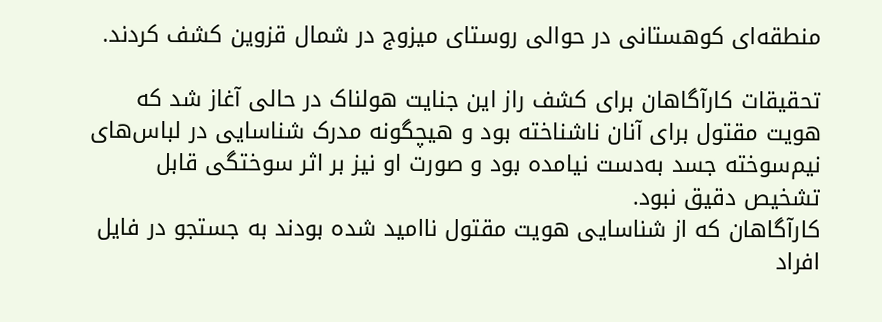منطقه‌ای کوهستانی در حوالی روستای میزوج در شمال قزوین کشف کردند.

تحقیقات کارآگاهان برای کشف راز این جنایت هولناک در حالی آغاز شد که هویت مقتول برای آنان ناشناخته بود و هیچگونه مدرک شناسایی در لباس‌های نیم‌سوخته جسد به‌دست نیامده بود و صورت او نیز بر اثر سوختگی قابل تشخیص دقیق نبود.
کارآگاهان که از شناسایی هویت مقتول ناامید شده بودند به جستجو در فایل افراد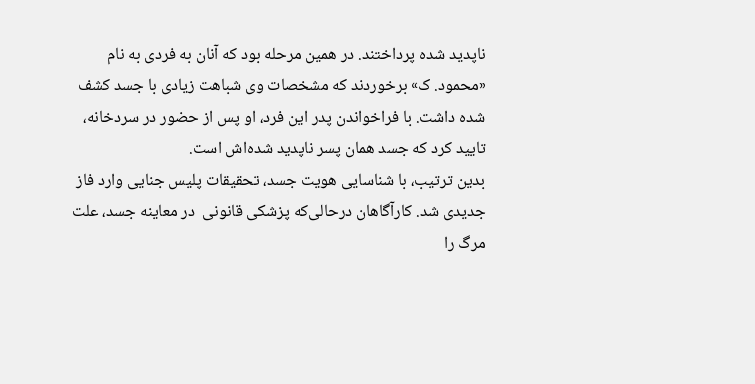ناپدید شده پرداختند. در همین مرحله بود که آنان به فردی به نام «محمود. ک» برخوردند که مشخصات وی شباهت زیادی با جسد کشف شده داشت. با فراخواندن پدر این فرد، او پس از حضور در سردخانه، تایید کرد که جسد همان پسر ناپدید شده‌اش است.
بدین ترتیب، با شناسایی هویت جسد، تحقیقات پلیس جنایی وارد فاز جدیدی شد. کارآگاهان درحالی‌که پزشکی قانونی  در معاینه جسد، علت مرگ را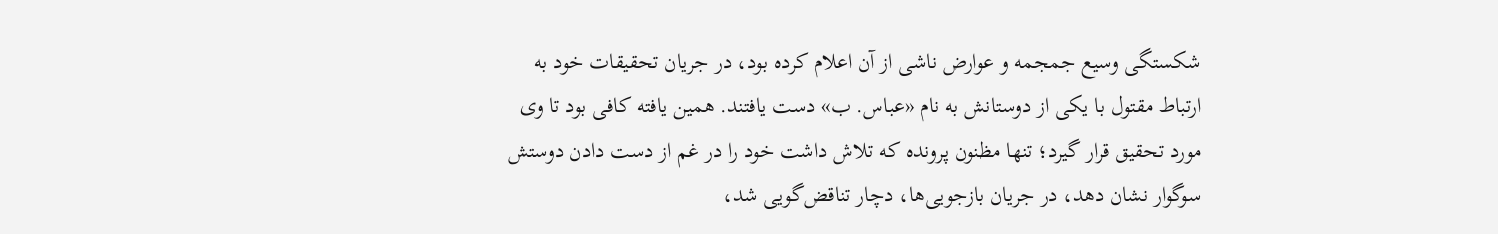شکستگی وسیع جمجمه و عوارض ناشی از آن اعلام کرده بود، در جریان تحقیقات خود به ارتباط مقتول با یکی از دوستانش به نام «عباس. ب» دست یافتند. همین یافته کافی بود تا وی مورد تحقیق قرار گیرد؛ تنها مظنون پرونده که تلاش داشت خود را در غم از دست دادن دوستش سوگوار نشان دهد، در جریان بازجویی‌ها، دچار تناقض‌گویی شد،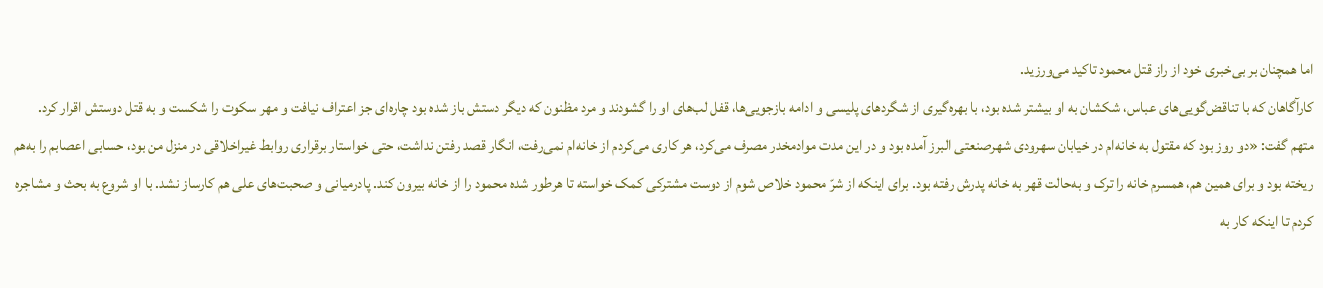اما همچنان بر بی‌خبری خود از راز قتل محمود تاکید می‌ورزید.
کارآگاهان که با تناقض‌گویی‌های عباس، شکشان به او بیشتر شده بود، با بهره‌گیری از شگردهای پلیسی و ادامه بازجویی‌ها، قفل لب‌های او را گشودند و مرد مظنون که دیگر دستش باز شده بود چاره‌ای جز اعتراف نیافت و مهر سکوت را شکست و به قتل دوستش اقرار کرد.
متهم گفت: «دو روز بود که مقتول به خانه‌ام در خیابان سهرودی شهرصنعتی البرز آمده بود و در این مدت موادمخدر مصرف می‌کرد، هر کاری می‌کردم از خانه‌ام نمی‌رفت، انگار قصد رفتن نداشت، حتی خواستار برقراری روابط غیراخلاقی در منزل من بود، حسابی اعصابم را به‌هم ریخته بود و برای همین هم، همسرم خانه را ترک و به‌حالت قهر به خانه پدرش رفته بود. برای اینکه از شرّ محمود خلاص شوم از دوست مشترکی کمک خواسته تا هر‌طور شده محمود را از خانه بیرون کند. پادرمیانی و صحبت‌های علی هم کارساز نشد. با او شروع به بحث و مشاجره کردم تا اینکه کار به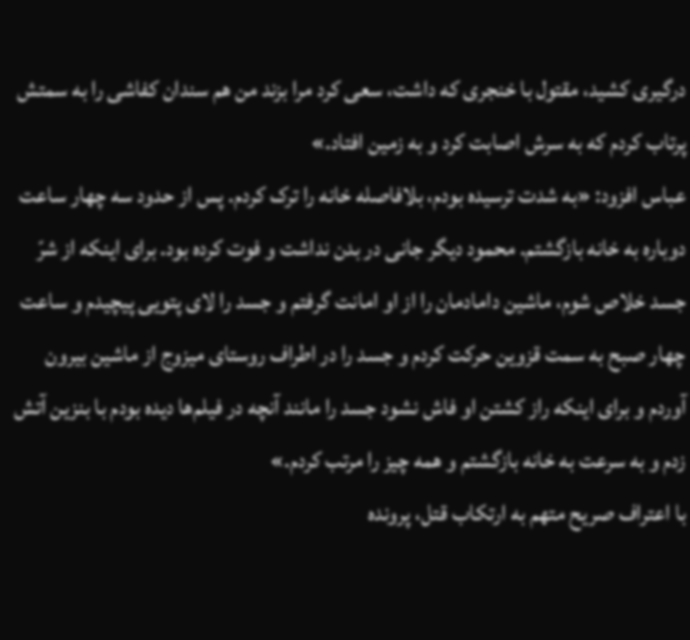درگیری کشید، مقتول با خنجری که داشت، سعی کرد مرا بزند من هم سندان کفاشی را به سمتش پرتاب کردم که به سرش اصابت کرد و به زمین افتاد.»
عباس افزود: «به شدت ترسیده بودم، بلافاصله خانه را ترک کردم. پس از حدود سه چهار ساعت دوباره به خانه بازگشتم. محمود دیگر جانی در بدن نداشت و فوت کرده بود. برای اینکه از شرّ جسد خلاص شوم، ماشین دامادمان را از او امانت گرفتم و جسد را لای پتویی پیچیدم و ساعت چهار صبح به سمت قزوین حرکت کردم و جسد را در اطراف روستای میزوج از ماشین بیرون آوردم و برای اینکه راز کشتن او فاش نشود جسد را مانند آنچه در فیلم‌ها دیده بودم با بنزین آتش زدم و به سرعت به خانه بازگشتم و همه چیز را مرتب کردم.»
با اعتراف صریح متهم به ارتکاب قتل، پرونده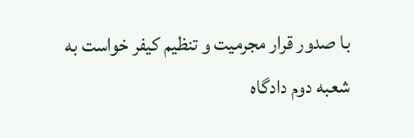با صدور قرار مجرمیت و تنظیم کیفر خواست به شعبه دوم دادگاه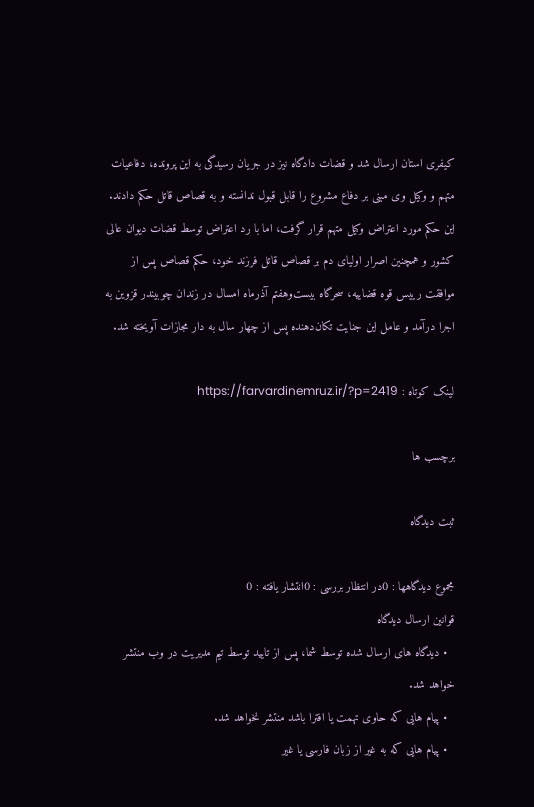کیفری استان ارسال شد و قضات دادگاه نیز در جریان رسیدگی به این پرونده، دفاعیات متهم و وکیل وی مبنی بر دفاع مشروع را قابل قبول ندانسته و به قصاص قاتل حکم دادند.
این حکم مورد اعتراض وکیل متهم قرار گرفت، اما با رد اعتراض توسط قضات دیوان عالی کشور و همچنین اصرار اولیای دم بر قصاص قاتل فرزند خود، حکم قصاص پس از موافقت رییس قوه قضاییه، سحرگاه بیست‌و‌هفتم آذرماه امسال در زندان چوبیندر قزوین به اجرا درآمد و عامل این جنایت تکان‌دهنده پس از چهار سال به دار مجازات آویخته شد.

لینک کوتاه : https://farvardinemruz.ir/?p=2419

برچسب ها

ثبت دیدگاه

مجموع دیدگاهها : 0در انتظار بررسی : 0انتشار یافته : 0
قوانین ارسال دیدگاه
  • دیدگاه های ارسال شده توسط شما، پس از تایید توسط تیم مدیریت در وب منتشر خواهد شد.
  • پیام هایی که حاوی تهمت یا افترا باشد منتشر نخواهد شد.
  • پیام هایی که به غیر از زبان فارسی یا غیر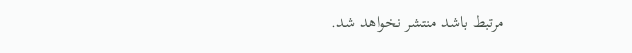مرتبط باشد منتشر نخواهد شد.